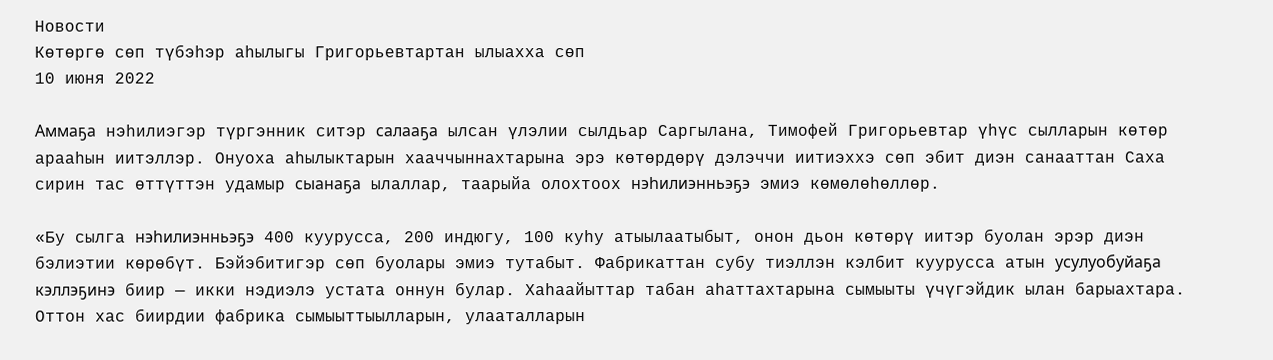Новости
Көтөргө сөп түбэһэр аһылыгы Григорьевтартан ылыахха сөп
10 июня 2022

Аммаҕа нэһилиэгэр түргэнник ситэр салааҕа ылсан үлэлии сылдьар Саргылана, Тимофей Григорьевтар үһүс сылларын көтөр арааһын иитэллэр. Онуоха аһылыктарын хааччыннахтарына эрэ көтөрдөрү дэлэччи иитиэххэ сөп эбит диэн санааттан Саха сирин тас өттүттэн удамыр сыанаҕа ылаллар, таарыйа олохтоох нэһилиэнньэҕэ эмиэ көмөлөһөллөр.

«Бу сылга нэһилиэнньэҕэ 400 куурусса, 200 индюгу, 100 куһу атыылаатыбыт, онон дьон көтөрү иитэр буолан эрэр диэн бэлиэтии көрөбүт. Бэйэбитигэр сөп буолары эмиэ тутабыт. Фабрикаттан субу тиэллэн кэлбит куурусса атын усулуобуйаҕа кэллэҕинэ биир — икки нэдиэлэ устата оннун булар. Хаһаайыттар табан аһаттахтарына сымыыты үчүгэйдик ылан барыахтара. Оттон хас биирдии фабрика сымыыттыылларын, улааталларын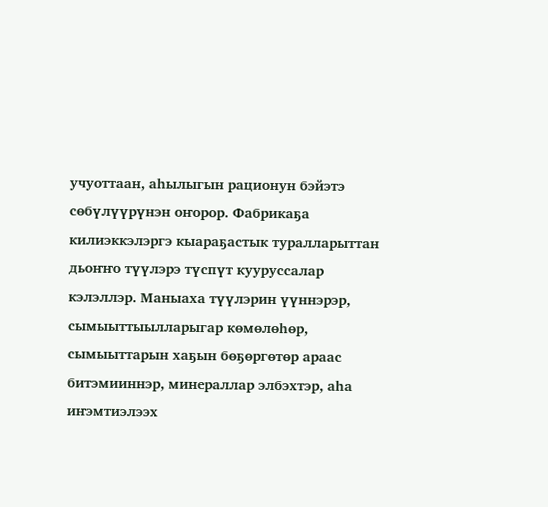учуоттаан, аһылыгын рационун бэйэтэ сөбүлүүрүнэн оҥорор. Фабрикаҕа килиэккэлэргэ кыараҕастык туралларыттан дьоҥҥо түүлэрэ түспүт кууруссалар кэлэллэр. Маныаха түүлэрин үүннэрэр, сымыыттыылларыгар көмөлөһөр, сымыыттарын хаҕын бөҕөргөтөр араас битэмииннэр, минераллар элбэхтэр, аһа иҥэмтиэлээх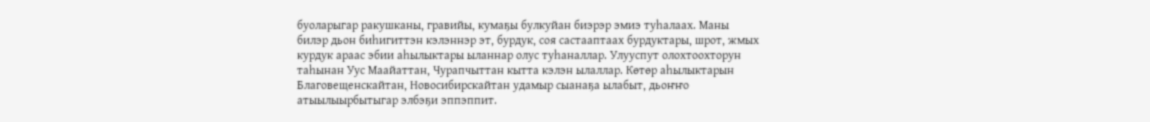буоларыгар ракушканы, гравийы, кумаҕы булкуйан биэрэр эмиэ туһалаах. Маны билэр дьон биһигиттэн кэлэннэр эт, бурдук, соя састааптаах бурдуктары, шрот, жмых курдук араас эбии аһылыктары ыланнар олус туһаналлар. Улууспут олохтоохторун таһынан Уус Маайаттан, Чурапчыттан кытта кэлэн ылаллар. Көтөр аһылыктарын Благовещенскайтан, Новосибирскайтан удамыр сыанаҕа ылабыт, дьоҥҥо атыылыырбытыгар элбэҕи эппэппит.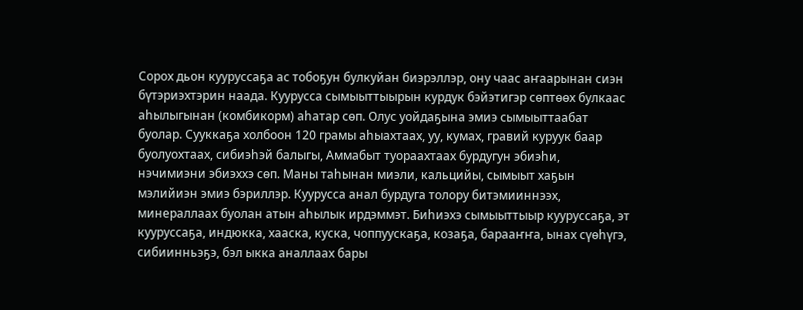Сорох дьон кууруссаҕа ас тобоҕун булкуйан биэрэллэр, ону чаас аҥаарынан сиэн бүтэриэхтэрин наада. Куурусса сымыыттыырын курдук бэйэтигэр сөптөөх булкаас аһылыгынан (комбикорм) аһатар сөп. Олус уойдаҕына эмиэ сымыыттаабат буолар. Сууккаҕа холбоон 120 грамы аһыахтаах, уу, кумах, гравий куруук баар буолуохтаах, сибиэһэй балыгы, Аммабыт туораахтаах бурдугун эбиэһи, нэчимиэни эбиэххэ сөп. Маны таһынан миэли, кальцийы, сымыыт хаҕын мэлийиэн эмиэ бэриллэр. Куурусса анал бурдуга толору битэмииннээх, минераллаах буолан атын аһылык ирдэммэт. Биһиэхэ сымыыттыыр кууруссаҕа, эт кууруссаҕа, индюкка, хааска, куска, чоппуускаҕа, козаҕа, барааҥҥа, ынах сүөһүгэ, сибиинньэҕэ, бэл ыкка аналлаах бары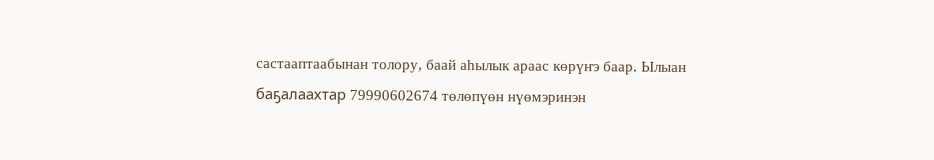састааптаабынан толору, баай аһылык араас көрүҥэ баар. Ылыан баҕалаахтар 79990602674 төлөпүөн нүөмэринэн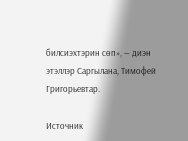билсиэхтэрин сөп», — диэн этэллэр Саргылана, Тимофей Григорьевтар.

Источник